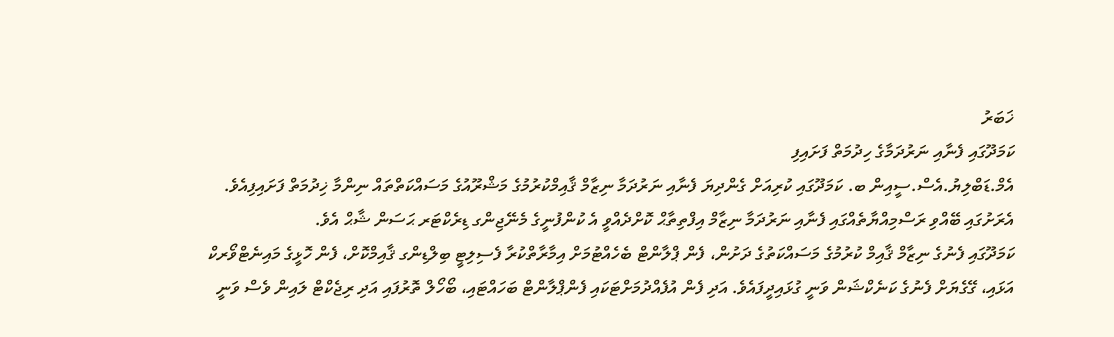ޚަބަރު
ކަމަދޫގައި ފެނާއި ނަރުދަމާގެ ހިދުމަތް ފަށައިފި
އެމް.ޑަބްލިޔު.އެސް.ސީއިން ބ. ކަމަދޫގައި ކުރިއަށް ގެންދިޔަ ފެނާއި ނަރުދަމާ ނިޒާމް ޤާއިމްކުރުމުގެ މަޝްރޫއުގެ މަސައްކަތްތައް ނިންމާ ޚިދުމަތް ފަށައިފިއެވެ.
އެރަށުގައި ބޭއްވި ރަސްމިއްޔާތެއްގައި ފެނާއި ނަރުދަމާ ނިޒާމް އިފްތިތާޙް ކޮށްދެއްވީ އެ ކުންފުނީގެ މެނޭޖިންގ ޑިރެކްޓަރ ޙަސަން ޝާޙް އެވެ.
ކަމަދޫގައި ފެނުގެ ނިޒާމް ޤާއިމް ކުރުމުގެ މަސައްކަތުގެ ދަށުން، ފެން ޕްލާންޓް ބެހެއްޓުމަށް އިމާރާތްކުރާ ފެސިލިޓީ ބިލްޑިންގ ޤާއިމްކޮށް، ފެން ހޮޅީގެ މައިނެޓްވޯރކް އަޅައި، ގޭގެޔަށް ފެނުގެ ކަނެކްޝަން ވަނީ ގުޅައިދީފައެވެ. އަދި ފެން އުފެއްދުމަށްޓަކައި ފެންޕްލާންޓް ބަހައްޓައި، ބޯހޯލް ތޮރުފައި އަދި ރިޖެކްޓް ލައިން ވެސް ވަނީ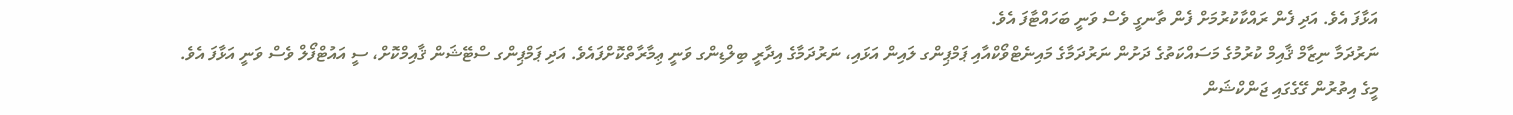އަޅާފަ އެވެ. އަދި ފެން ރައްކާކުރުމަށް ފެން ތާނގީ ވެސް ވަނީ ބަހައްޓާފަ އެވެ.
ނަރުދަމާ ނިޒާމް ޤާއިމް ކުރުމުގެ މަސައްކަތުގެ ދަށުން ނަރުދަމާގެ މައިނެޓްވޯކްއާއި ޕަމްޕިންގ ލައިން އަޅައި، ނަރުދަމާގެ އިދާރީ ބިލްޑިންގ ވަނީ ޢިމާރާތްކޮށްފައެވެ. އަދި ޕަމްޕިންގ ސްޓޭޝަން ޤާއިމްކޮށް، ސީ އައުޓްފޯލް ވެސް ވަނީ އަޅާފަ އެވެ.
މީގެ އިތުރުން ގޭގެގައި ޖަންކްޝަން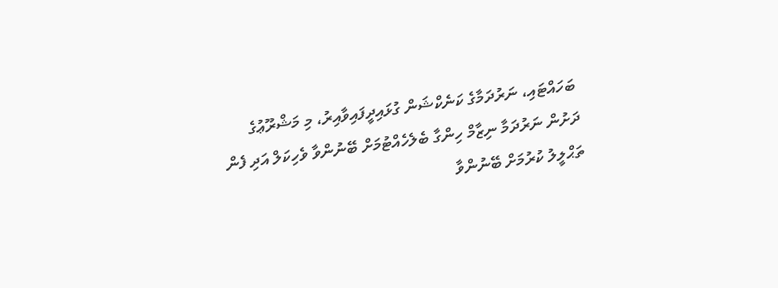ބަހައްޓައި، ނަރުދަމާގެ ކަނެކްޝަން ގުޅައިދީފައިވާއިރު، މި މަޝްރޫޢުގެ ދަށުން ނަރުދަމާ ނިޒާމް ހިންގާ ބެލެހެއްޓުމަށް ބޭނުންވާ ވެހިކަލް އަދި ފެން ތަޙްލީލު ކުރުމަށް ބޭނުންވާ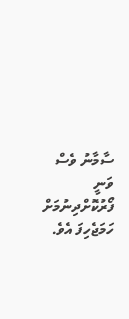ސާމާނު ވެސް ވަނީ ފޯރުކޮށްދިނުމަށް ހަމަޖެހިފަ އެވެ.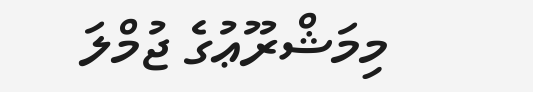މިމަޝްރޫޢުގެ ޖުމްލަ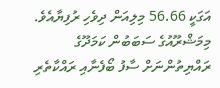އަގަކީ 56.66 މިލިއަން ދިވެހި ރުފިޔާއެވެ. މިމަޝްރޫއުގެ ސަބަބުން ކަމަދޫގެ ރައްޔިތުންނަށް ސާފު ބޯފެނާއި ރައްކާތެރި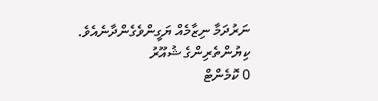ނަރުދަމާ ނިޒާމެއް ޔަގީންވެގެންދާނެއެވެ.
ކިޔުންތެރިންގެ ޝުއޫރު
0 ކޮމެންޓް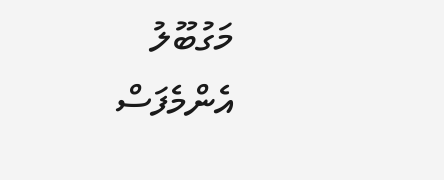މަގުބޫލު
އެންމެފަސް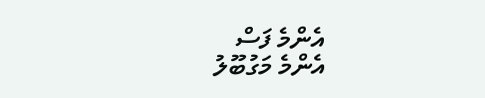އެންމެ ފަސް
އެންމެ މަގުބޫލު